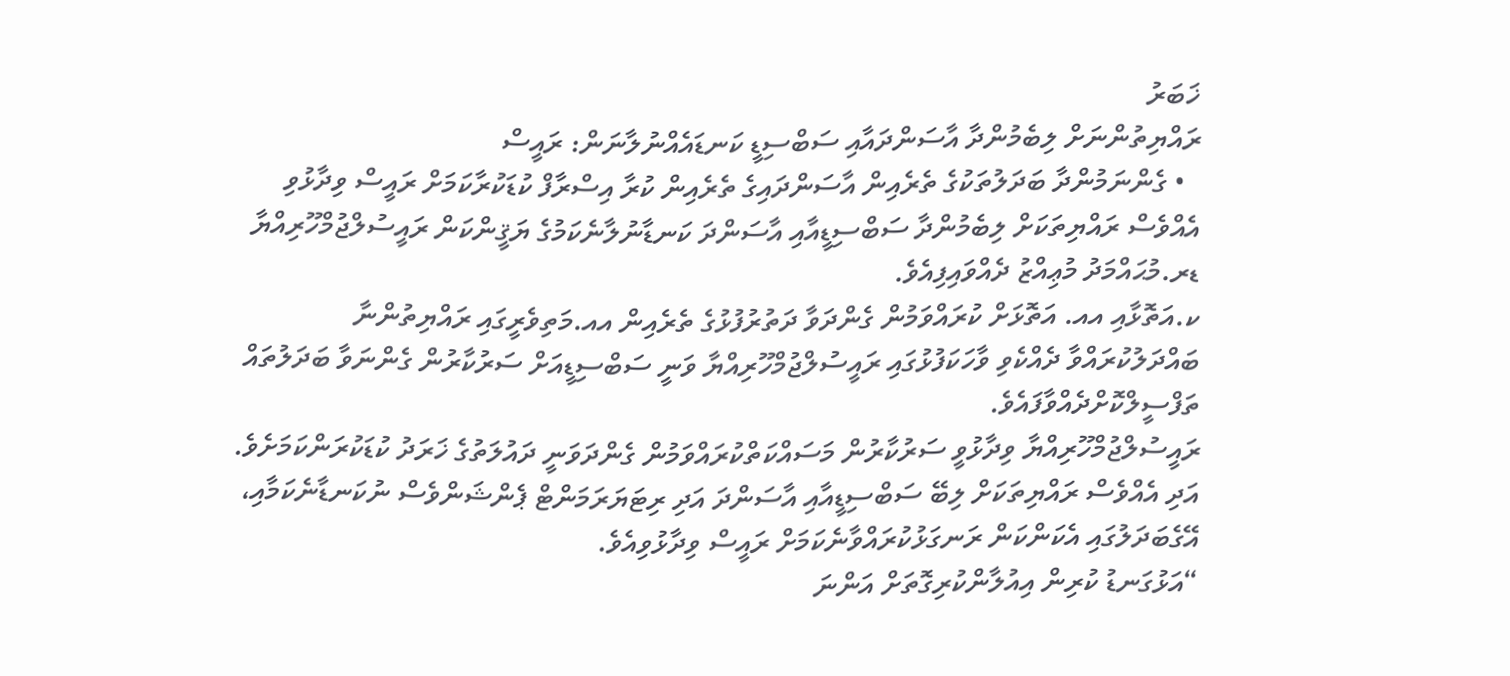ޚަބަރު
ރައްޔިތުންނަށް ލިބެމުންދާ އާސަންދައާއި ސަބްސިޑީ ކަނޑައެއްނުލާނަން: ރައީސް
  • ގެންނަމުންދާ ބަދަލުތަކުގެ ތެރެއިން އާސަންދައިގެ ތެރެއިން ކުރާ އިސްރާފް ކުޑަކުރާކަމަށް ރައީސް ވިދާޅުވި
އެއްވެސް ރައްޔިތަކަށް ލިބެމުންދާ ސަބްސިޑީއާއި އާސަންދަ ކަނޑާނުލާނެކަމުގެ ޔަޤީންކަން ރައީސުލްޖުމްހޫރިއްޔާ ޑރ.މުޙައްމަދު މުޢިއްޒު ދެއްވައިފިއެވެ.
ކ.އަތޮޅާއި އއ. އަތޮޅަށް ކުރައްވަމުން ގެންދަވާ ދަތުރުފުޅުގެ ތެރެއިން އއ.މަތިވެރީގައި ރައްޔިތުންނާ ބައްދަލުކުރައްވާ ދެއްކެވި ވާހަކަފުޅުގައި ރައީސުލްޖުމްހޫރިއްޔާ ވަނީ ސަބްސިޑީއަށް ސަރުކާރުން ގެންނަވާ ބަދަލުތައް ތަފްސީލްކޮށްދެއްވާފައެވެ.
ރައީސުލްޖުމްހޫރިއްޔާ ވިދާޅުވީ ސަރުކާރުން މަސައްކަތްކުރައްވަމުން ގެންދަވަނީ ދައުލަތުގެ ޚަރަދު ކުޑަކުރަންކަމަށެވެ. އަދި އެއްވެސް ރައްޔިތަކަށް ލިބޭ ސަބްސިޑީއާއި އާސަންދަ އަދި ރިޓަޔަރަމަންޓް ޕެންޝަންވެސް ނުކަނޑާނެކަމާއި، އޭގެބަދަލުގައި އެކަންކަން ރަނގަޅުކުރައްވާނެކަމަށް ރައީސް ވިދާޅުވިއެވެ.
“އަޅުގަނޑު ކުރިން އިއުލާންކުރިގޮތަށް އަންނަ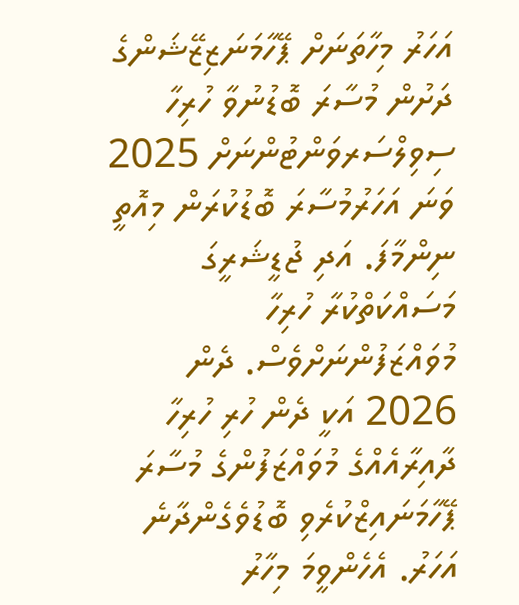އަހަރު މިހާތަނަށް ޕޭހާމަނަޒިޒޭޝަންގެ ދަށުން މުސާރަ ބޮޑުނުވާ ހުރިހާ ސިވިލްސަރވަންޓުންނަށް 2025 ވަނަ އަހަރުމުސާރަ ބޮޑުކުރަން މިއޮތީ ނިންމާފަ. އަދި ޖުޑީޝަރީގަ މަސައްކަތްކުރާ ހުރިހާ މުވައްޒަފުންނަށްވެސް. ދެން 2026 އަކީ ދެން ހުރި ހުރިހާ ދާއިރާއެއްގެ މުވައްޒަފުންގެ މުސާރަ ޕޭހާމަނައިޒްކުރެވި ބޮޑުވެގެންދާނެ އަހަރު. އެހެންވީމަ މިހާރު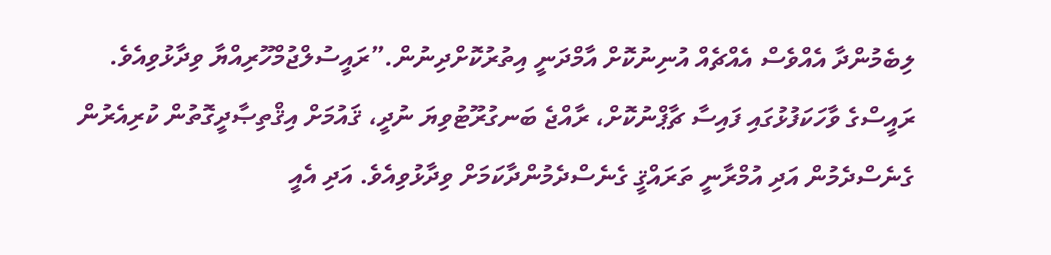ލިބެމުންދާ އެއްވެސް އެއްޗެއް އުނިނުކޮށް އާމްދަނީ އިތުރުކޮށްދިނުން.”ރައީސުލްޖުމްހޫރިއްޔާ ވިދާޅުވިއެވެ.
ރައީސްގެ ވާހަކަފުޅުގައި ފައިސާ ޗާޕްނުކޮށް، ރާއްޖެ ބަނގުރޫޓުވިޔަ ނުދީ، ޤައުމަށް އިޤްތިޞާދީގޮތުން ކުރިއެރުން ގެނެސްދެމުން އަދި އުމްރާނީ ތަރައްޤީ ގެނެސްދެމުންދާކަމަށް ވިދާޅުވިއެވެ. އަދި އެއީ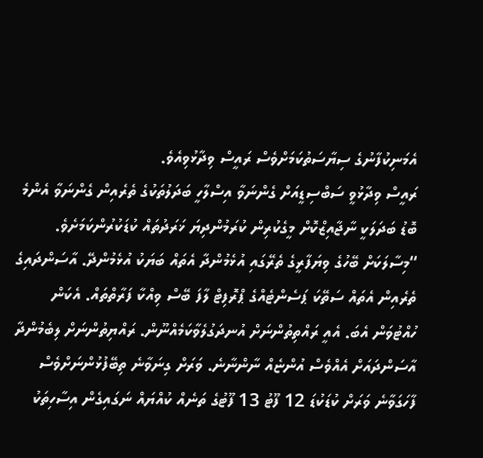އެމަނިކުފާނުގެ ސިޔާސަތުކަމަށްވެސް ރައީސް ވިދާޅުވިއެވެ.
ރައީސް ވިދާޅުވީ ސަބްސިޑީއަށް ގެންނަވާ އިސްލާހީ ބަދަލުތަކުގެ ތެރެއިން ގެންނަވާ އެންމެ ބޮޑު ބަދަލަކީ ނާޖާއިޒްކޮށް މީގެކުރިން ކުރަމުންދިޔަ ޚަރަދުތައް ކުޑަކުރުންކަމަށެވެ.
“މިސާލަކަށް ބޭހުގެ ވިޔަފާރީގެ ތެރޭގައި އުޅެމުންދާ އެތައް ބަޔަކު އުޅެމުންދޭ. އާސަންދައިގެ ތެރެއިން އެތައް ސަތޭކަ ޕަސެންޓެއްގެ ޕްރޮފިޓް ލާފަ ބޭސް ވިއްކާ ފަރާތްތައް. އެކަން ހުއްޓުވަން އެބަ. އެއީ ރައްތިތުންނަށް އުނދަގުލެވާކަމެއްނޫން. ރައްޔިތުންނަށް ލިބެމުންދާ އާސަންދައަށް އެއްވެސް އުންޏެއް ނާންނާނެ. ވަރަށް ގިނަވާނެ ތިބޭފުޅުންނަށްވެސް ފާހަގަވާނެ ވަރަށް ކުޑަކުޑަ 12 ފޫޓު 13 ފޫޓުގެ ތަނެއް ކުއްޔައް ނަގައިގެން އިސާހިތަކު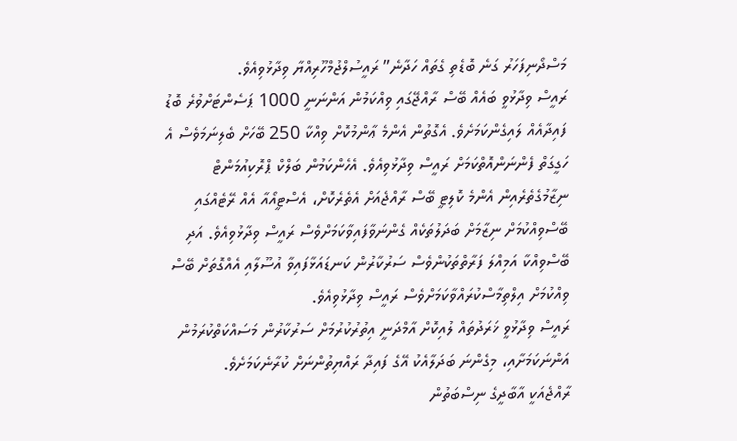މަސްދޯނިފަހަރު ގަނެ ބޮޑެތި ގެތައް ހަދާނެ” ރައީސުލްޖުމްހޫރިއްޔާ ވިދާޅުވިއެވެ.
ރައީސް ވިދާޅުވީ ބައެއް ބޭސް ރާއްޖޭގައި ވިއްކަމުން އަންނަނީ 1000 ޕަސެންޓަށްވުރެ ބޮޑު ފައިދާއެއް ލައިގެންކަމަށެވެ. އެގޮތުން އެންމެ ޢާންމުކޮށް ވިއްކާ 250 ބޭހަށް ބެލިނަމަވެސް އެ ހަގީގަތް ފެންނަންއޮތްކަމަށް ރައީސް ވިދާޅުވިއެވެ. އެހެންކަމުން ބަލްކް ޕްރޮކިއުމަންޓް ނިޒާމުގެތެރެއިން އެންމެ ކޮލިޓީ ބޭސް ރާއްޖެއަށް އެތެރެކޮށް، އެސްޓީއޯއާ އެއް ރޭޓެއްގައި ބޭސްވިއްކުމަށް ނިޒާމަށް ބަދަލުތަކެއް ގެންނަވާފައިވާކަމަށްވެސް ރައީސް ވިދާޅުވިއެވެ. އަދި ބޭސްވިއްކާ އަމިއްލަ ފަރާތްތަކުންވެސް ސަރުކާރުން ކަނޑައަޅާފައިވާ އުސޫލާއި އެއްގޮތަށް ބޭސް ވިއްކުމަށް އިލްތިމާސްކުރައްވާކަމަށްވެސް ރައީސް ވިދާޅުވިއެވެ.
ރައީސް ވިދާޅުވީ ޚަރަދުތައް ލުއިކޮށް އާމްދަނީ އިތުރުކުރުމަށް ސަރުކާރުން މަސައްކަތްކުރަމުން އަންނަކަމަށާއި، މިގެންނަ ބަދަލާއެކު އޭގެ ފައިދާ ރައްޔިތުންނަށް ކުރާނެކަމަށެވެ.
ރާއްޖެއަކީ އާބާދީގެ ނިސްބަތުން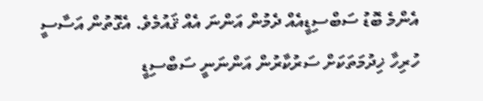އެންމެ ބޮޑު ސަބްސިޑީއެއް ދެމުން އަންނަ އެއް ޤައުމެވެ. އެގޮތުން އަސާސީ ހުރިހާ ޚިދުމަތަކަށް ސަރުކާރުން އަންނަނީ ސަބްސިޑީ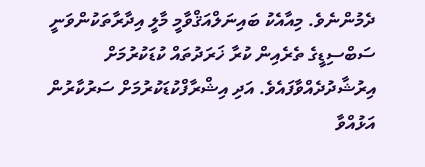ދެމުންނެވެ. މިއާއެކު ބައިނަލްއަޤްވާމީ މާލީ އިދާރާތަކުންވަނީ ސަބްސިޑީގެ ތެރެއިން ކުރާ ޚަރަދުތައް ކުޑަކުރުމަށް އިރުޝާދުދެއްވާފައެވެ. އަދި އިޝްރާފްކުޑަކުރުމަށް ސަރުކާރުން އަޅުއްވާ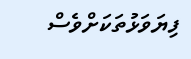ފިޔަވަޅުތަކަށްވެސް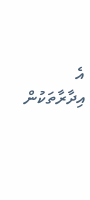އެ އިދާރާތަކުން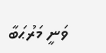ވަނީ މަރުޙަބާ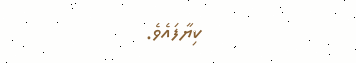ކިޔާފައެވެ.